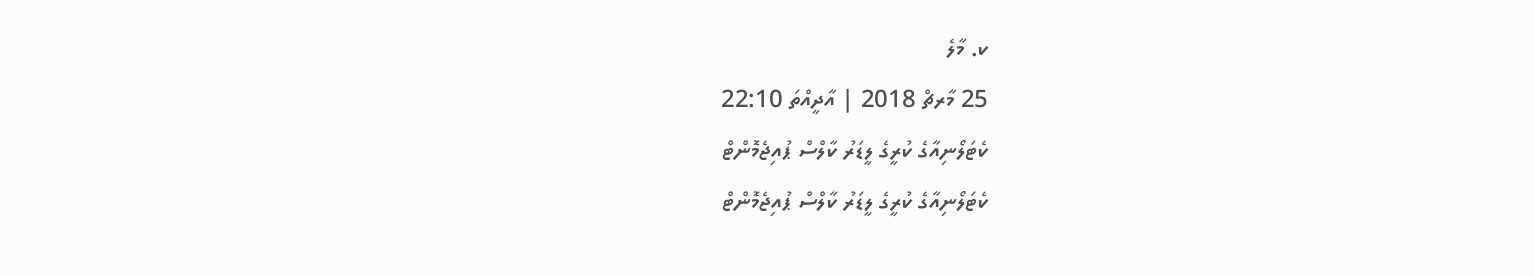ކ. މާލެ
25 މާރޗް 2018 | އާދީއްތަ 22:10
ކެޓަލޯނިއާގެ ކުރީގެ ލީޑަރު ކާލްސް ޕުއިޖެމޮންޓް
ކެޓަލޯނިއާގެ ކުރީގެ ލީޑަރު ކާލްސް ޕުއިޖެމޮންޓް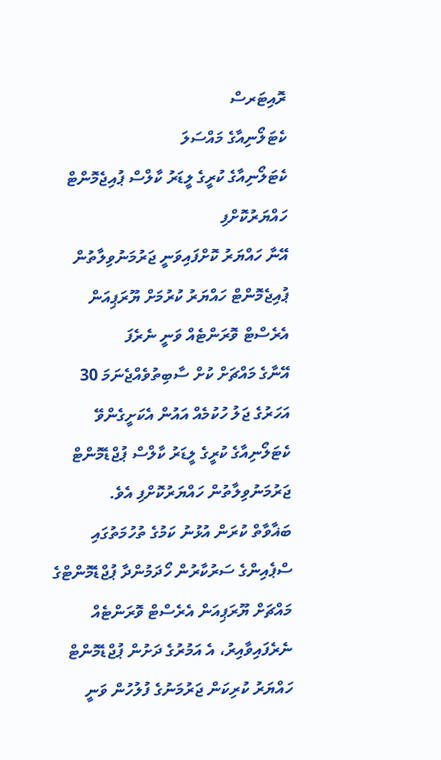ރޮއިޓަރސް
ކެޓަލޯނިއާގެ މައްސަލަ
ކެޓަލޯނިއާގެ ކުރީގެ ލީޑަރު ކާލްސް ޕުއިޖެމޮންޓް ހައްޔަރުކޮށްފި
އޭނާ ހައްޔަރު ކޮށްފައިވަނީ ޖަރުމަނުވިލާތުން
ޕުއިޖެމޮންޓް ހައްޔަރު ކުރުމަށް ޔޫރަޕިއަން އެރެސްޓް ވޮރަންޓެއް ވަނީ ނެރެފަ
އޭނާގެ މައްޗަށް ކުށް ސާބިތުވެއްޖެނަމަ 30 އަހަރުގެ ޖަލު ހުކުމެއް އައުން އެކަށީގެންވޭ
ކެޓަލޯނިއާގެ ކުރީގެ ލީޑަރު ކާލްސް ޕުޖްޑެމޮންޓް ޖަރުމަނުވިލާތުން ހައްޔަރުކޮށްފި އެވެ.
ބަޣާވާތް ކުރަން އުޅުނު ކަމުގެ ތުހުމަތުގައި ސްޕެއިންގެ ސަރުކާރުން ހޯދަމުންދާ ޕުޖްޑެމޮންޓްގެ މައްޗަށް ޔޫރަޕިއަން އެރެސްޓް ވޮރަންޓެއް ނެރެފައިވާއިރު، އެ އަމުރުގެ ދަށުން ޕުޖްޑެމޮންޓް ހައްޔަރު ކުރިކަން ޖަރުމަނުގެ ފުލުހުން ވަނީ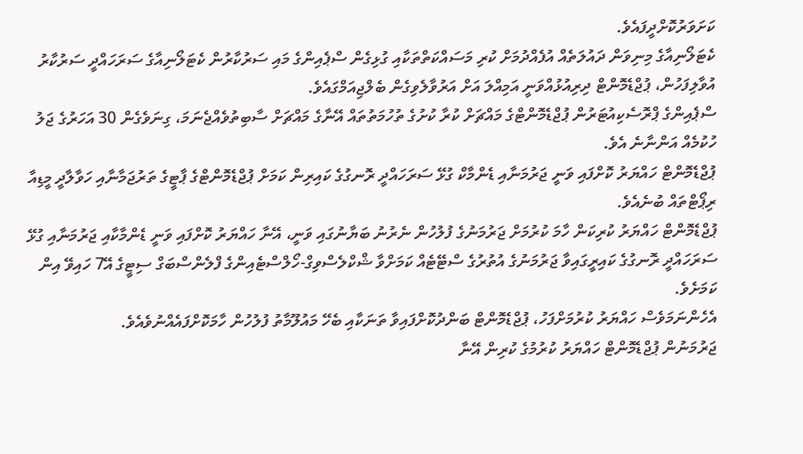ކަށަވަރުކޮށްދީފައެވެ.
ކެޓަލޯނިއާގެ މިނިވަން ދައުލަތެއް އުފެއްދުމަށް ކުރި މަސައްކަތްތަކާއި ގުޅިގެން ސްޕެއިންގެ މައި ސަރުކާރުން ކެޓަލޯނިއާގެ ސަރަހައްދީ ސަރުކާރު އުވާލިފަހުން، ޕުޖްޑެމޮންޓް ދިރިއުޅުއްވަނީ އަމިއްލަ އަށް އަރުވާލެވިގެން ބެލްޖިއަމްގައެވެ.
ސްޕެއިންގެ ޕްރޮސެކިއުޓަރުން ޕުޖްޑެމޮންޓްގެ މައްޗަށް ކުރާ ކުށުގެ ތުހުމަތުތައް އޭނާގެ މައްޗަށް ސާބިތުވެއްޖެނަމަ، ގިނަވެގެން 30 އަހަރުގެ ޖަލު ހުކުމެއް އަންނާނެ އެވެ.
ޕުޖްޑެމޮންޓް ހައްޔަރު ކޮށްފައި ވަނީ ޖަރުމަނާއި ޑެންމާކް ގުޅޭ ސަރަހައްދީ ރޮނގުގެ ކައިރިން ކަމަށް ޕުޖްޑެމޮންޓްގެ ޕާޓީގެ ތަރުޖަމާނާއި ހަވާލާދީ މީޑިއާ ރިޕޯޓްތައް ބުނެއެވެ.
ޕުޖްޑެމޮންޓް ހައްޔަރު ކުރިކަން ހާމަ ކުރުމަށް ޖަރުމަނުގެ ފުލުހުން ނެރުނު ބަޔާނުގައި ވަނީ، އޭނާ ހައްޔަރު ކޮށްފައި ވަނީ ޑެންމާކާއި ޖަރުމަނާއި ގުޅޭ ސަރަހައްދީ ރޮނގުގެ ކައިރީގައިވާ ޖަރުމަނުގެ އުތުރުގެ ސްޓޭޓެއް ކަމަށްވާ ޝްކްލެސްވިގް-ހޯލްސްޓެއިންގެ ފްލެންސްބަގް ސިޓީގެ އޭ7 ހައިވޭ އިން ކަމަށެވެ.
އެހެންނަމަވެސް ހައްޔަރު ކުރުމަށްފަހު، ޕުޖްޑެމޮންޓް ބަންދުކޮށްފައިވާ ތަނަކާއި ބެހޭ މައުލޫމާތު ފުލުހުން ހާމަކޮށްފައެއްނުވެއެވެ.
ޖަރުމަނުން ޕުޖްޑެމޮންޓް ހައްޔަރު ކުރުމުގެ ކުރިން އޭނާ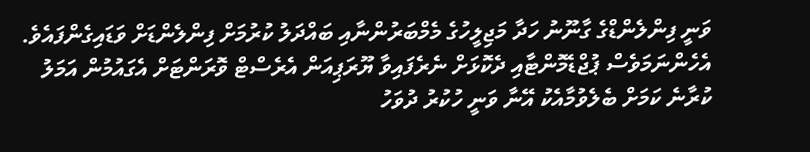ވަނީ ފިންލެންޑްގެ ގާނޫނު ހަދާ މަޖިލީހުގެ މެމްބަރުންނާއި ބައްދަލު ކުރުމަށް ފިންލެންޑަށް ވަޑައިގެންފައެވެ. އެހެންނަމަވެސް ޕުޖްޑެމޮންޓާއި ދެކޮޅަށް ނެރެފައިވާ ޔޫރަޕިއަން އެރެސްޓް ވޮރަންޓަށް އެގައުމުން އަމަލު ކުރާނެ ކަމަށް ބެލެވުމާއެކު އޭނާ ވަނީ ހުކުރު ދުވަހު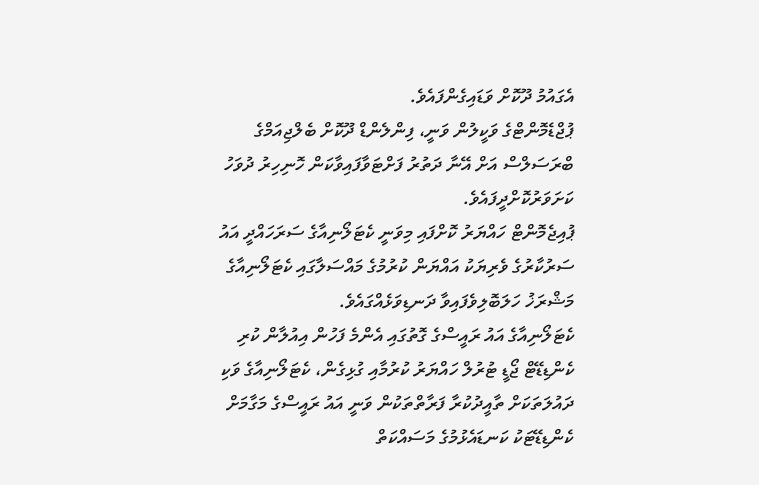އެގައުމު ދޫކޮށް ވަޑައިގެންފައެވެ.
ޕުޖްޑެމޮންޓްގެ ވަކީލުން ވަނީ، ފިންލެންޑް ދޫކޮށް ބެލްޖިއަމްގެ ބްރަސަލްސް އަށް އޭނާ ދަތުރު ފަށްޓަވާފައިވާކަން ހޮނިހިރު ދުވަހު ކަށަވަރުކޮށްދީފައެވެ.
ޕުއިޖެމޮންޓް ހައްޔަރު ކޮށްފައި މިވަނީ ކެޓަލޯނިއާގެ ސަރަހައްދީ އައު ސަރުކާރުގެ ވެރިޔަކު އައްޔަން ކުރުމުގެ މައްސަލާގައި ކެޓަލޯނިއާގެ މަޝްރަޚު ހަލަބޮލިވެފައިވާ ދަނޑިވަޅެއްގައެވެ.
ކެޓަލޯނިއާގެ އައު ރައީސްގެ ގޮތުގައި އެންމެ ފަހުން އިއުލާން ކުރި ކެންޑިޑޭޓް ޖޯޑީ ޓުރުލް ހައްޔަރު ކުރުމާއި ގުޅިގެން، ކެޓަލޯނިއާގެ ވަކި ދައުލަތަކަށް ތާއީދުކުރާ ފަރާތްތަކުން ވަނީ އައު ރައީސްގެ މަގާމަށް ކެންޑިޑޭޓަކު ކަނޑައެޅުމުގެ މަސައްކަތް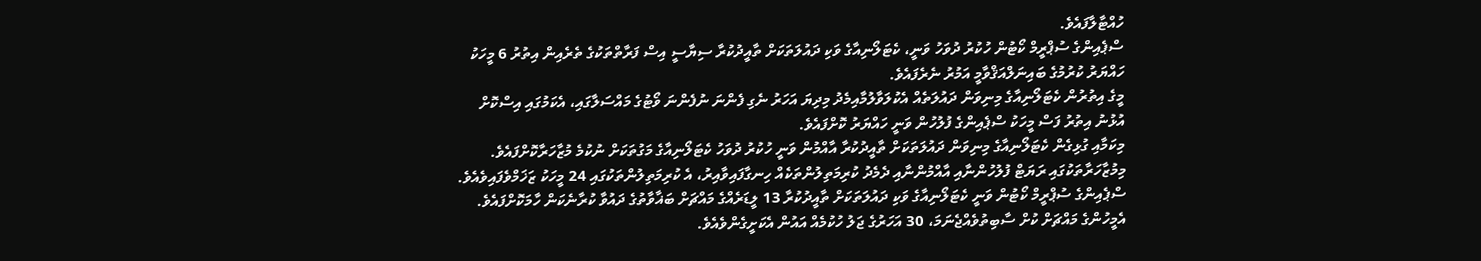ހުއްޓާލާފައެވެ.
ސްޕެއިންގެ ސުޕްރީމް ކޯޓުން ހުކުރު ދުވަހު ވަނީ، ކެޓަލޯނިއާގެ ވަކި ދައުލަތަކަށް ތާއީދުކުރާ ސިޔާސީ އިސް ފަރާތްތަކުގެ ތެރެއިން އިތުރު 6 މީހަކު ހައްޔަރު ކުރުމުގެ ބައިނަލްއަޤްވާމީ އަމުރު ނެރެފައެވެ.
މީގެ އިތުރުން ކެޓަލޯނިއާގެ މިނިވަން ދައުލަތެއް އެކުލަވާލުމާއިމެދު މިދިޔަ އަހަރު ނެގި ފެންނަ ނުފެންނަ ވޯޓުގެ މައްސަލާގައި، އެކަމުގައި އިސްކޮށް އުޅުނު އިތުރު ފަސް މީހަކު ސްޕެއިންގެ ފުލުހުން ވަނީ ހައްޔަރު ކޮށްފައެވެ.
މިކަމާއި ގުޅިގެން ކެޓަލޯނިއާގެ މިނިވަން ދައުލަތަކަށް ތާއީދުކުރާ އާއްމުން ވަނީ ހުކުރު ދުވަހު ކެޓަލޯނިއާގެ މަގުތަކަށް ނުކުމެ މުޒާހަރާކޮށްފައެވެ. މިމުޒާހަރާތަކުގައި ރަޔަޓް ފުލުހުންނާއި އާއްމުންނާއި ދެމެދު ކުރިމަތިލުންތަކެއް ހިނގާފައިވާއިރު، އެ ކުރިމަތިލުންތަކުގައި 24 މީހަކު ޒަޚަމްވެފައިވެއެވެ.
ސްޕެއިންގެ ސުޕްރީމް ކޯޓުން ވަނީ ކެޓަލޯނިއާގެ ވަކި ދައުލަތަކަށް ތާއީދުކުރާ 13 ލީޑަރެއްގެ މައްޗަށް ބަޣާވާތުގެ ދައުވާ ކުރާނެކަން ހާމަކޮށްފައެވެ. އެމީހުންގެ މައްޗަށް ކުށް ސާބިތުވެއްޖެނަމަ، 30 އަހަރުގެ ޖަލު ހުކުމެއް އައުން އެކަށީގެންވެއެވެ.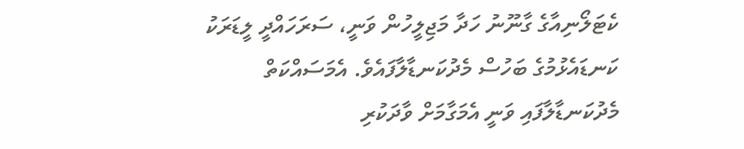ކެޓަލޯނިއާގެ ގާނޫނު ހަދާ މަޖިލީހުން ވަނީ، ސަރަހައްދީ ލީޑަރަކު ކަނޑައެޅުމުގެ ބަހުސް މެދުކަނޑާލާފައެވެ. އެމަސައްކަތް މެދުކަނޑާލާފައި ވަނީ އެމަގާމަށް ވާދަކުރި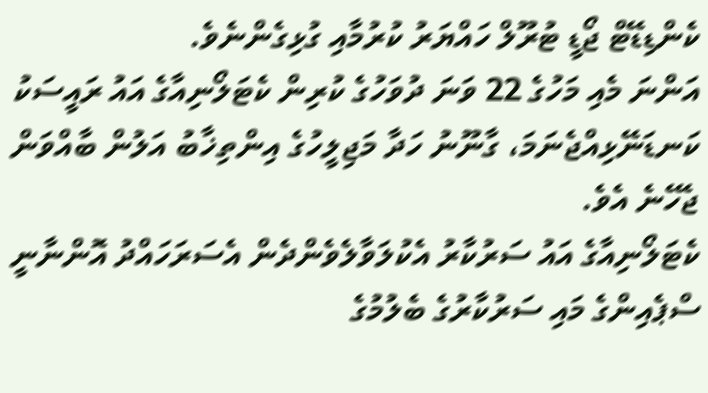ކެންޑިޑޭޓް ޖޯޑީ ޓުރޫލް ހައްޔަރު ކުރުމާއި ގުޅިގެންނެވެ.
އަންނަ މެއި މަހުގެ 22 ވަނަ ދުވަހުގެ ކުރިން ކެޓަލޯނިއާގެ އައު ރައީސަކު ކަނޑަނޭޅިއްޖެނަމަ، ގާނޫނު ހަދާ މަޖިލީހުގެ އިންތިޚާބު އަލުން ބާއްވަން ޖެހޭނެ އެވެ.
ކެޓަލޯނިއާގެ އައު ސަރުކާރު އެކުލަވާލެވެންދެން އެސަރަހައްދު އޮންނާނީ ސްޕެއިންގެ މައި ސަރުކާރުގެ ބެލުމުގެ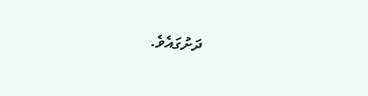ދަށުގައެވެ.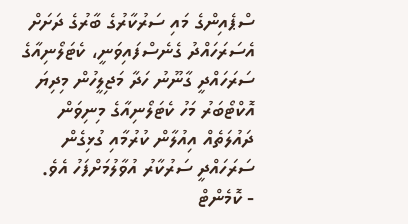ސްޕެއިންގެ މައި ސަރުކާރުގެ ބާރުގެ ދަށަށް އެސަރަހައްދު ގެނެސްފައިވަނީ، ކެޓަލޯނިއާގެ ސަރަހައްދީ ގާނޫނު ހަދާ މަޖިލީހުން މިދިޔަ އޮކްޓޯބަރު މަހު ކެޓަލޯނިއާގެ މިނިވަން ދައުލަތެއް އިއުލާން ކުރުމާއި ގުޅިގެން ސަރަހައްދީ ސަރުކާރު އުވާލުމަށްފަހު އެވެ.
- ކޮމެންޓް